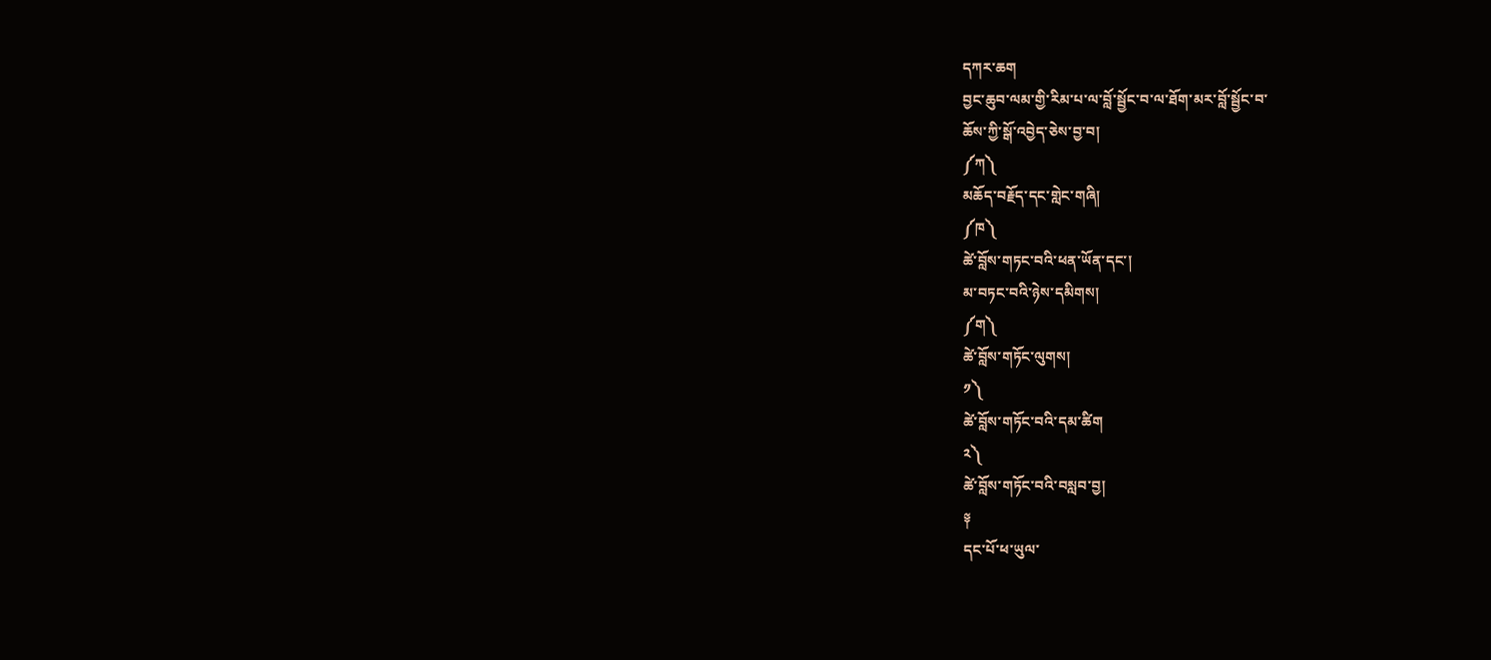དཀར་ཆག
བྱང་ཆུབ་ལམ་གྱི་རིམ་པ་ལ་བློ་སྦྱོང་བ་ལ་ཐོག་མར་བློ་སྦྱོང་བ་
ཆོས་ཀྱི་སྒོ་འབྱེད་ཅེས་བྱ་བ།
༼ཀ༽
མཆོད་བརྗོད་དང་གླེང་གཞི།
༼ཁ༽
ཚེ་བློས་གཏང་བའི་ཕན་ཡོན་དང་།
མ་བཏང་བའི་ཉེས་དམིགས།
༼ག༽
ཚེ་བློས་གཏོང་ལུགས།
༡༽
ཚེ་བློས་གཏོང་བའི་དམ་ཚིག
༢༽
ཚེ་བློས་གཏོང་བའི་བསླབ་བྱ།
༈
དང་པོ་ཕ་ཡུལ་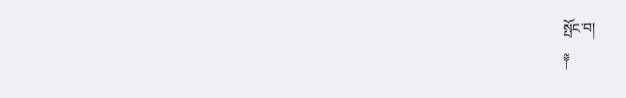སྤོང་བ།
༈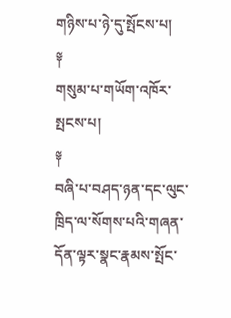གཉིས་པ་ཉེ་དུ་སྤོངས་པ།
༈
གསུམ་པ་གཡོག་འཁོར་སྤངས་པ།
༈
བཞི་པ་བཤད་ཉན་དང་ལུང་ཁྲིད་ལ་སོགས་པའི་གཞན་དོན་ལྟར་སྣང་རྣམས་སྤོང་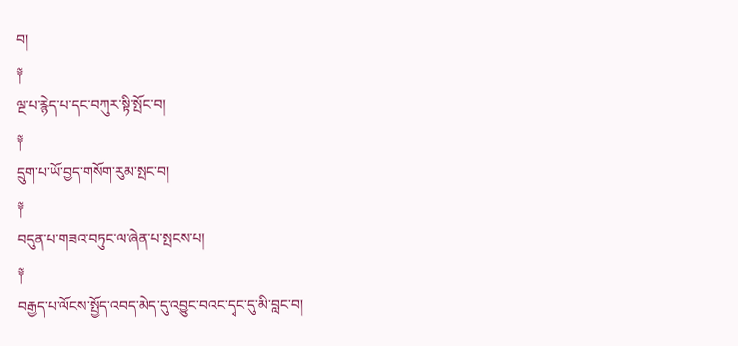བ།
༈
ལྔ་པ་རྙེད་པ་དང་བཀུར་སྟི་སྤོང་བ།
༈
དྲུག་པ་ཡོ་བྱད་གསོག་རུམ་སྤང་བ།
༈
བདུན་པ་གཟའ་བཏུང་ལ་ཞེན་པ་སྤངས་པ།
༈
བརྒྱད་པ་ལོངས་སྤྱོད་འབད་མེད་དུ་འབྱུང་བའང་དྭང་དུ་མི་བླང་བ།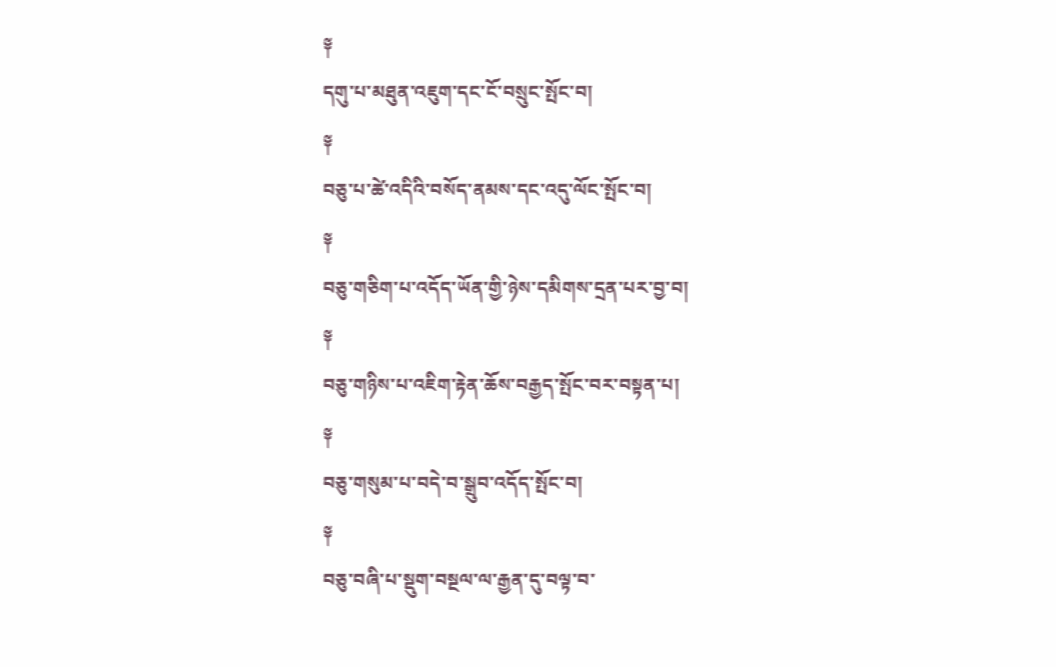༈
དགུ་པ་མཐུན་འཇུག་དང་ངོ་བསྲུང་སྤོང་བ།
༈
བཅུ་པ་ཚེ་འདིའི་བསོད་ནམས་དང་འདུ་ལོང་སྤོང་བ།
༈
བཅུ་གཅིག་པ་འདོད་ཡོན་གྱི་ཉེས་དམིགས་དྲན་པར་བྱ་བ།
༈
བཅུ་གཉིས་པ་འཇིག་རྟེན་ཆོས་བརྒྱད་སྤོང་བར་བསྟན་པ།
༈
བཅུ་གསུམ་པ་བདེ་བ་སྒྲུབ་འདོད་སྤོང་བ།
༈
བཅུ་བཞི་པ་སྡུག་བསྔལ་ལ་རྒྱན་དུ་བལྟ་བ་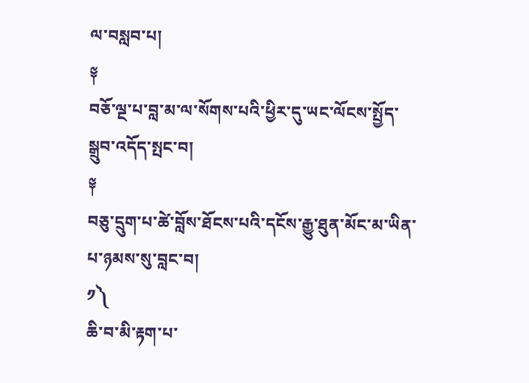ལ་བསླབ་པ།
༈
བཅོ་ལྔ་པ་བླ་མ་ལ་སོགས་པའི་ཕྱིར་དུ་ཡང་ལོངས་སྤྱོད་སྒྲུབ་འདོད་སྤང་བ།
༈
བཅུ་དྲུག་པ་ཚེ་བློས་ཐོངས་པའི་དངོས་རྒྱུ་ཐུན་མོང་མ་ཡིན་པ་ཉམས་སུ་བླང་བ།
༡༽
ཆི་བ་མི་རྟག་པ་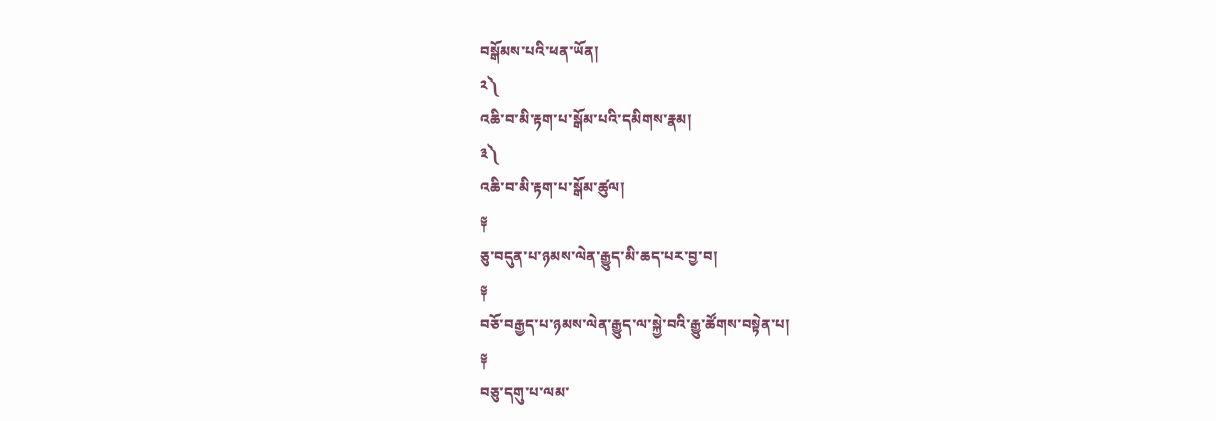བསྒོམས་པའི་ཕན་ཡོན།
༢༽
འཆི་བ་མི་རྟག་པ་སྒོམ་པའི་དམིགས་རྣམ།
༣༽
འཆི་བ་མི་རྟག་པ་སྒོམ་ཚུལ།
༈
ཅུ་བདུན་པ་ཉམས་ལེན་རྒྱུད་མི་ཆད་པར་བྱ་བ།
༈
བཅོ་བརྒྱད་པ་ཉམས་ལེན་རྒྱུད་ལ་སྐྱེ་བའི་རྒྱུ་ཚོགས་བསྟེན་པ།
༈
བཅུ་དགུ་པ་ལམ་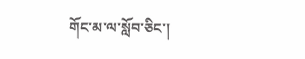གོང་མ་ལ་སློབ་ཅིང་།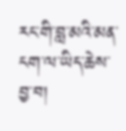རང་གི་བླ་མའི་མན་ངག་ལ་ཡིད་ཆེས་བྱ་བ།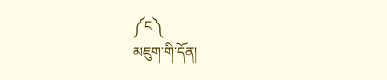༼ང༽
མཇུག་གི་དོན།